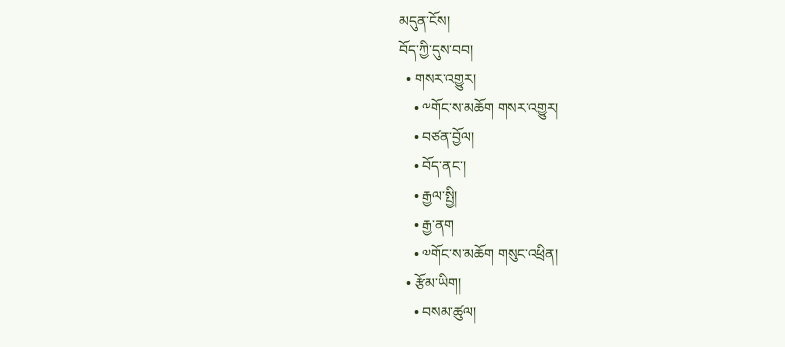མདུན་ངོས།
བོད་ཀྱི་དུས་བབ།
  • གསར་འགྱུར།
    • ༸གོང་ས་མཆོག གསར་འགྱུར།
    • བཙན་བྱོལ།
    • བོད་ནང་།
    • རྒྱལ་སྤྱི།
    • རྒྱ་ནག
    • ༧གོང་ས་མཆོག གསུང་འཕྲིན།
  • རྩོམ་ཡིག།
    • བསམ་ཚུལ།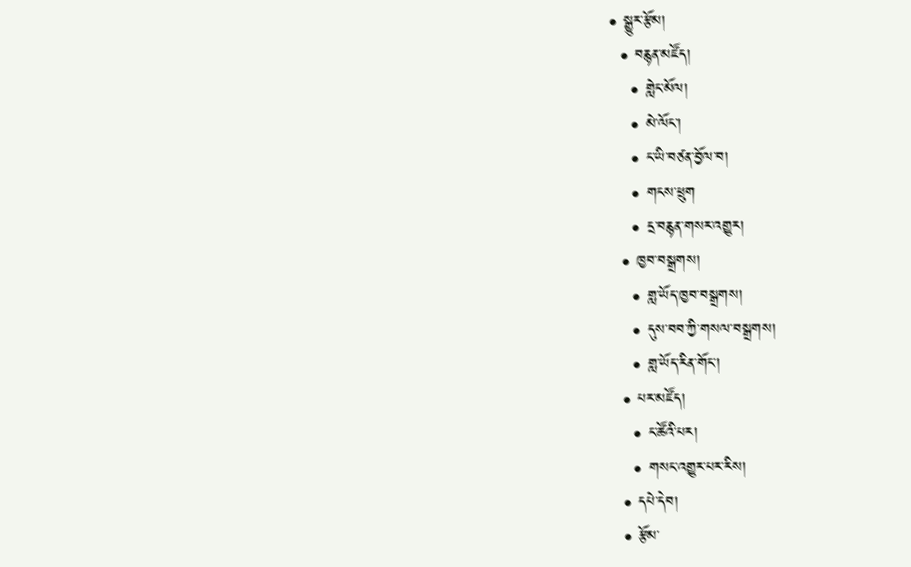• སྒྱུར་རྩོམ།
  • བརྙན་མཛོད།
    • གླེང་མོལ།
    • མེ་ལོང་།
    • ང་ཡི་བཙན་བྱོལ་བ།
    • གངས་ཕྲུག
    • དྲ་བརྙན་གསར་འགྱུར།
  • ཁྱབ་བསྒྲགས།
    • གླ་ཡོད་ཁྱབ་བསྒྲགས།
    • དུས་བབ་ཀྱི་གསལ་བསྒྲགས།
    • གླ་ཡོད་རིན་གོང་།
  • པར་མཛོད།
    • ང་ཚོའི་པར།
    • གསང་འགྱུར་པར་རིས།
  • དཔེ་དེབ།
  • རྩོམ་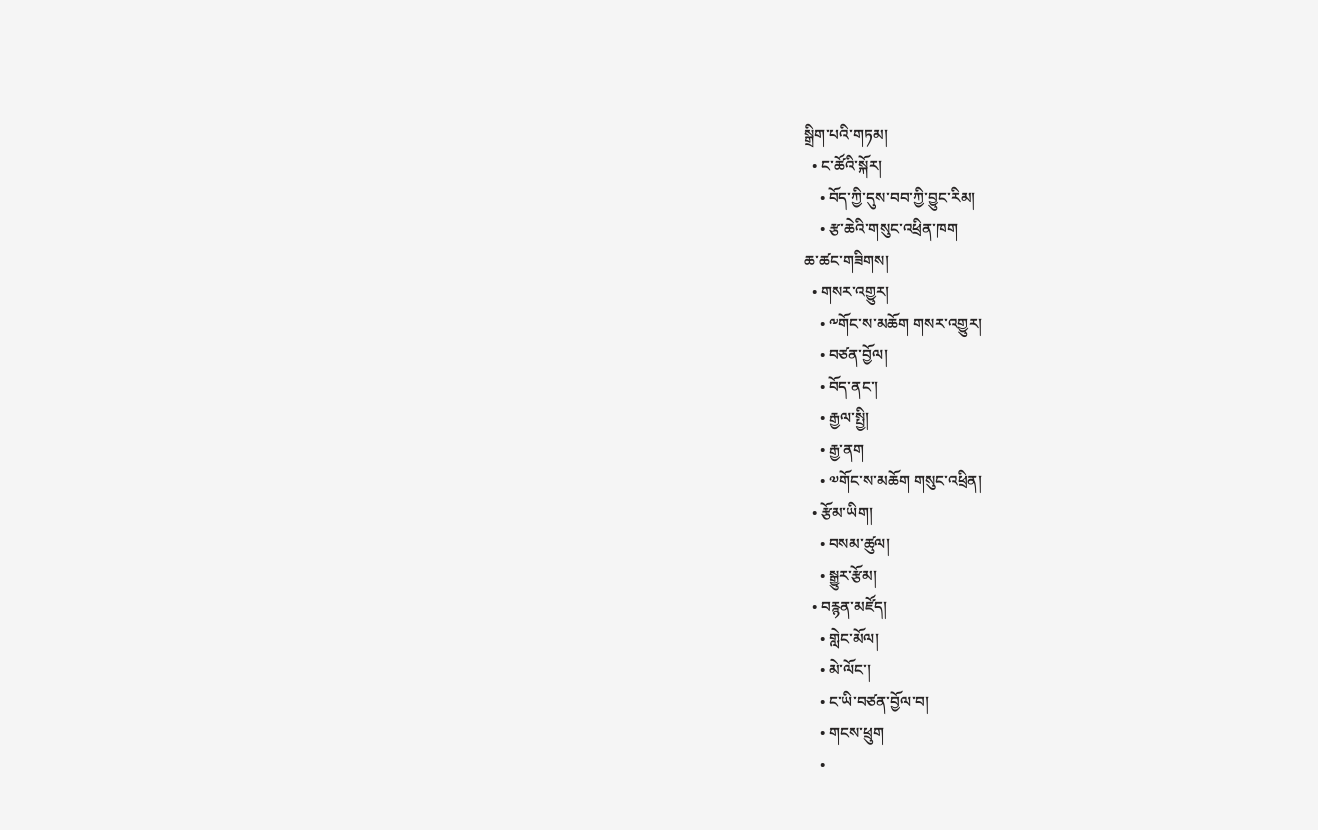སྒྲིག་པའི་གཏམ།
  • ང་ཚོའི་སྐོར།
    • བོད་ཀྱི་དུས་བབ་ཀྱི་བྱུང་རིམ།
    • རྩ་ཆེའི་གསུང་འཕྲིན་ཁག
ཆ་ཚང་གཟིགས།
  • གསར་འགྱུར།
    • ༸གོང་ས་མཆོག གསར་འགྱུར།
    • བཙན་བྱོལ།
    • བོད་ནང་།
    • རྒྱལ་སྤྱི།
    • རྒྱ་ནག
    • ༧གོང་ས་མཆོག གསུང་འཕྲིན།
  • རྩོམ་ཡིག།
    • བསམ་ཚུལ།
    • སྒྱུར་རྩོམ།
  • བརྙན་མཛོད།
    • གླེང་མོལ།
    • མེ་ལོང་།
    • ང་ཡི་བཙན་བྱོལ་བ།
    • གངས་ཕྲུག
    •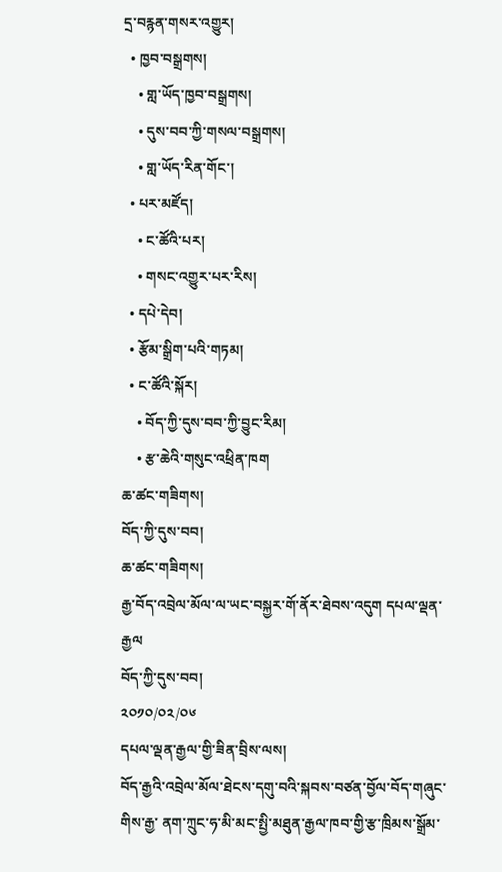དྲ་བརྙན་གསར་འགྱུར།
  • ཁྱབ་བསྒྲགས།
    • གླ་ཡོད་ཁྱབ་བསྒྲགས།
    • དུས་བབ་ཀྱི་གསལ་བསྒྲགས།
    • གླ་ཡོད་རིན་གོང་།
  • པར་མཛོད།
    • ང་ཚོའི་པར།
    • གསང་འགྱུར་པར་རིས།
  • དཔེ་དེབ།
  • རྩོམ་སྒྲིག་པའི་གཏམ།
  • ང་ཚོའི་སྐོར།
    • བོད་ཀྱི་དུས་བབ་ཀྱི་བྱུང་རིམ།
    • རྩ་ཆེའི་གསུང་འཕྲིན་ཁག
ཆ་ཚང་གཟིགས།
བོད་ཀྱི་དུས་བབ།
ཆ་ཚང་གཟིགས།
རྒྱ་བོད་འབྲེལ་མོལ་ལ་ཡང་བསྐྱར་གོ་ནོར་ཐེབས་འདུག དཔལ་ལྡན་རྒྱལ
བོད་ཀྱི་དུས་བབ།
༢༠༡༠/༠༢/༠༦
དཔལ་ལྡན་རྒྱལ་གྱི་ཟིན་བྲིས་ལས།
བོད་རྒྱའི་འབྲེལ་མོལ་ཐེངས་དགུ་བའི་སྐབས་བཙན་བྱོལ་བོད་གཞུང་གིས་རྒྱ་ ནག་ཀྲུང་ཧ་མི་མང་སྤྱི་མཐུན་རྒྱལ་ཁབ་གྱི་རྩ་ཁྲིམས་སྒྲོམ་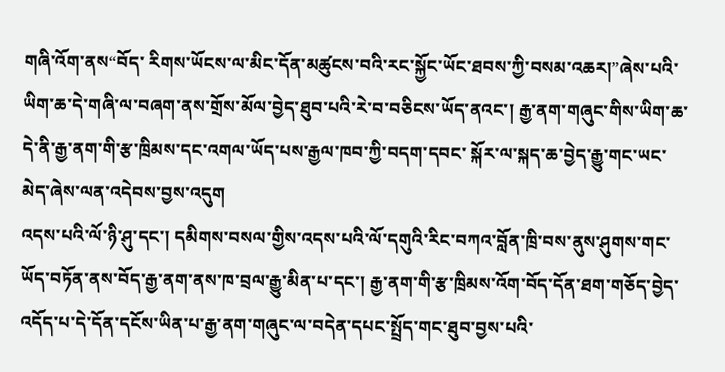གཞི་འོག་ནས“བོད་ རིགས་ཡོངས་ལ་མིང་དོན་མཚུངས་བའི་རང་སྐྱོང་ཡོང་ཐབས་ཀྱི་བསམ་འཆར།”ཞེས་པའི་ཡིག་ཆ་དེ་གཞི་ལ་བཞག་ནས་གྲོས་མོལ་བྱེད་ཐུབ་པའི་རེ་བ་བཅིངས་ཡོད་ནའང་། རྒྱ་ནག་གཞུང་གིས་ཡིག་ཆ་དེ་ནི་རྒྱ་ནག་གི་རྩ་ཁྲིམས་དང་འགལ་ཡོད་པས་རྒྱལ་ཁབ་ཀྱི་བདག་དབང་ སྐོར་ལ་སྐད་ཆ་བྱེད་རྒྱུ་གང་ཡང་མེད་ཞེས་ལན་འདེབས་བྱས་འདུག
འདས་པའི་ལོ་ཉི་ཤུ་དང་། དམིགས་བསལ་གྱིས་འདས་པའི་ལོ་དགུའི་རིང་བཀའ་བློན་ཁྲི་བས་ནུས་ཤུགས་གང་ཡོད་བཏོན་ནས་བོད་རྒྱ་ནག་ནས་ཁ་བྲལ་རྒྱུ་མིན་པ་དང་། རྒྱ་ནག་གི་རྩ་ཁྲིམས་འོག་བོད་དོན་ཐག་གཅོད་བྱེད་འདོད་པ་དེ་དོན་དངོས་ཡིན་པ་རྒྱ་ནག་གཞུང་ལ་བདེན་དཔང་སྤྲོད་གང་ཐུབ་བྱས་པའི་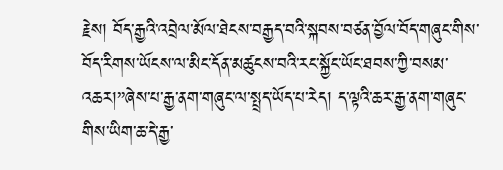རྗེས། བོད་རྒྱའི་འབྲེལ་མོལ་ཐེངས་བརྒྱད་བའི་སྐབས་བཙན་བྱོལ་བོད་གཞུང་གིས་བོད་རིགས་ཡོངས་ལ་མིང་དོན་མཚུངས་བའི་རང་སྐྱོང་ཡོང་ཐབས་ཀྱི་བསམ་འཆར།”ཞེས་པ་རྒྱ་ནག་གཞུང་ལ་སྤྲད་ཡོད་པ་རེད། ད་ལྟའི་ཆར་རྒྱ་ནག་གཞུང་གིས་ཡིག་ཆ་དེ་རྒྱ་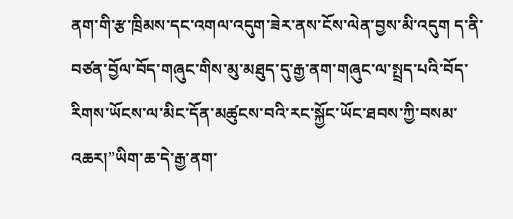ནག་གི་རྩ་ཁྲིམས་དང་འགལ་འདུག་ཟེར་ནས་ངོས་ལེན་བྱས་མི་འདུག ད་ནི་བཙན་བྱོལ་བོད་གཞུང་གིས་མུ་མཐུད་དུ་རྒྱ་ནག་གཞུང་ལ་སྤྲད་པའི་བོད་རིགས་ཡོངས་ལ་མིང་དོན་མཚུངས་བའི་རང་སྐྱོང་ཡོང་ཐབས་ཀྱི་བསམ་འཆར།”ཡིག་ཆ་དེ་རྒྱ་ནག་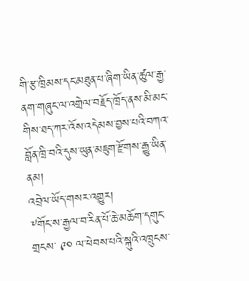གི་རྩ་ཁྲིམས་དང་མཐུན་པ་ཞིག་ཡིན་ཚུལ་རྒྱ་ནག་གཞུང་ལ་འགྲེལ་བརྗོད་ཁྲོད་ནས་མི་མང་གིས་ཐད་ཀར་འོས་འདེམས་བྱས་པའི་བཀའ་བློན་ཁྲི་བའི་དུས་ཡུན་མཇུག་རྫོགས་རྒྱུ་ཡིན་ནམ།
འབྲེལ་ཡོད་གསར་འགྱུར།
༸གོང་ས་རྒྱལ་བ་རིན་པོ་ཆེ་མཆོག་དགུང་གྲངས་ ༩༠ ལ་ཕེབས་པའི་སྐུའི་འཁྲུངས་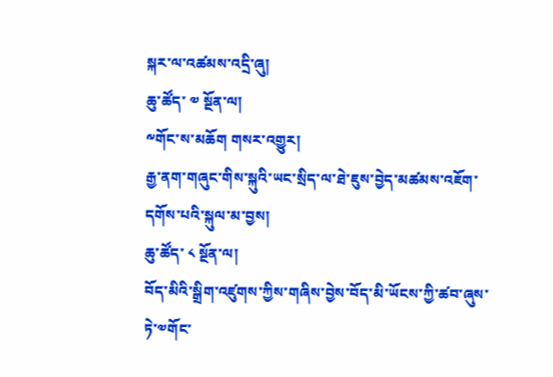སྐར་ལ་འཚམས་འདྲི་ཞུ།
ཆུ་ཚོད་ ༧ སྔོན་ལ།
༸གོང་ས་མཆོག གསར་འགྱུར།
རྒྱ་ནག་གཞུང་གིས་སྐུའི་ཡང་སྲིད་ལ་ཐེ་ཇུས་བྱེད་མཚམས་འཇོག་དགོས་པའི་སྐུལ་མ་བྱས།
ཆུ་ཚོད་ ༨ སྔོན་ལ།
བོད་མིའི་སྒྲིག་འཛུགས་ཀྱིས་གཞིས་བྱེས་བོད་མི་ཡོངས་ཀྱི་ཚབ་ཞུས་ཏེ་༧གོང་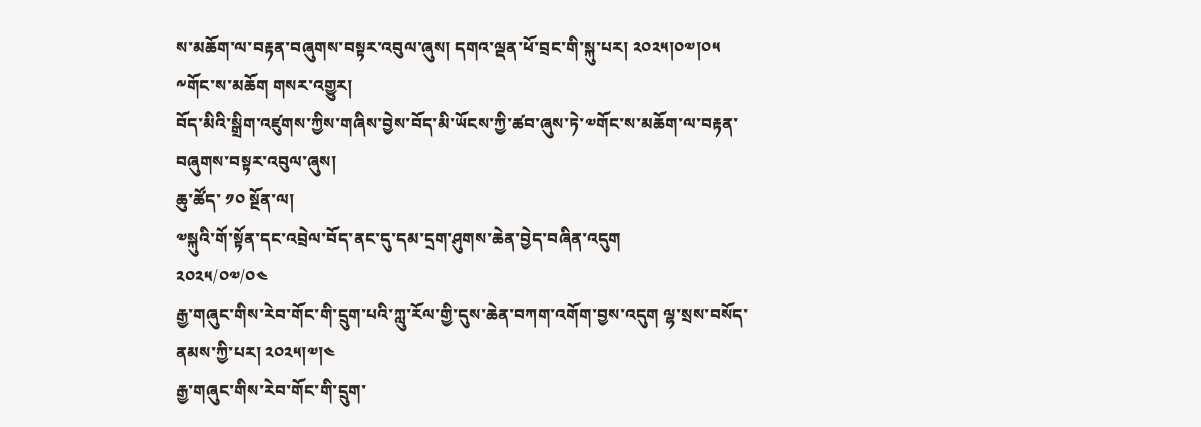ས་མཆོག་ལ་བརྟན་བཞུགས་བསྟར་འབུལ་ཞུས། དགའ་ལྡན་ཕོ་བྲང་གི་སྐུ་པར། ༢༠༢༥།༠༧།༠༥
༸གོང་ས་མཆོག གསར་འགྱུར།
བོད་མིའི་སྒྲིག་འཛུགས་ཀྱིས་གཞིས་བྱེས་བོད་མི་ཡོངས་ཀྱི་ཚབ་ཞུས་ཏེ་༧གོང་ས་མཆོག་ལ་བརྟན་བཞུགས་བསྟར་འབུལ་ཞུས།
ཆུ་ཚོད་ ༡༠ སྔོན་ལ།
༧སྐུའི་གོ་སྟོན་དང་འབྲེལ་བོད་ནང་དུ་དམ་དྲག་ཤུགས་ཆེན་བྱེད་བཞིན་འདུག
༢༠༢༥/༠༧/༠༤
རྒྱ་གཞུང་གིས་རེབ་གོང་གི་དྲུག་པའི་ཀླུ་རོལ་གྱི་དུས་ཆེན་བཀག་འགོག་བྱས་འདུག ལྷ་སྲས་བསོད་ནམས་ཀྱི་པར། ༢༠༢༥།༧།༤
རྒྱ་གཞུང་གིས་རེབ་གོང་གི་དྲུག་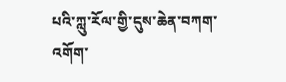པའི་ཀླུ་རོལ་གྱི་དུས་ཆེན་བཀག་འགོག་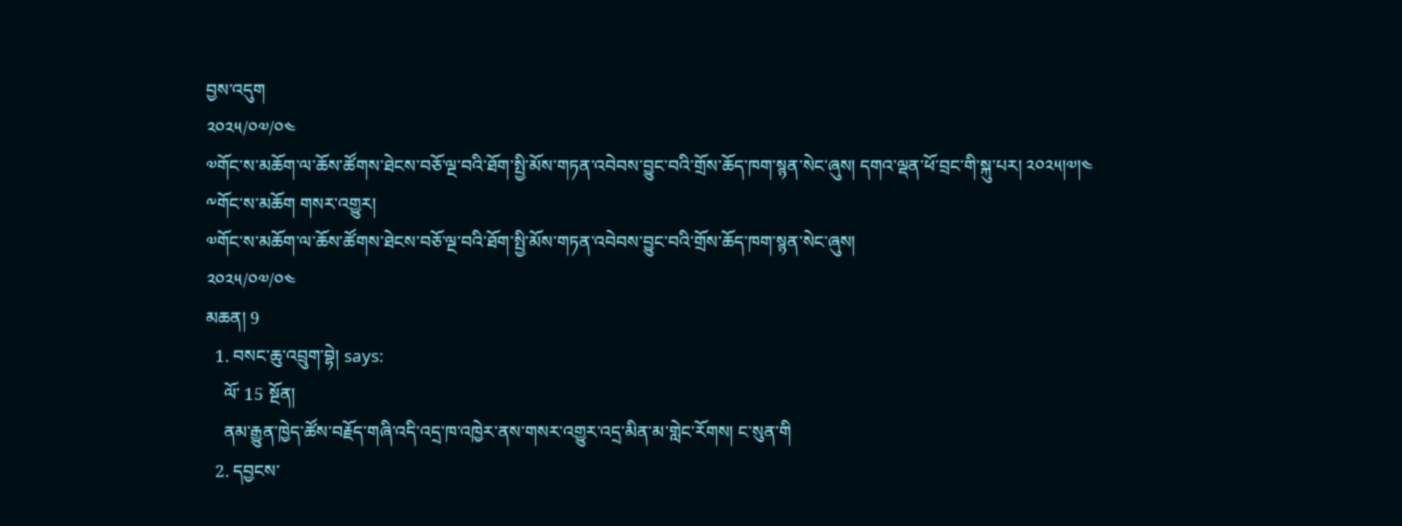བྱས་འདུག
༢༠༢༥/༠༧/༠༤
༧གོང་ས་མཆོག་ལ་ཆོས་ཚོགས་ཐེངས་བཅོ་ལྔ་བའི་ཐོག་སྤྱི་མོས་གཏན་འབེབས་བྱུང་བའི་གྲོས་ཆོད་ཁག་སྙན་སེང་ཞུས། དགའ་ལྡན་ཕོ་བྲང་གི་སྐུ་པར། ༢༠༢༥།༧།༤
༸གོང་ས་མཆོག གསར་འགྱུར།
༧གོང་ས་མཆོག་ལ་ཆོས་ཚོགས་ཐེངས་བཅོ་ལྔ་བའི་ཐོག་སྤྱི་མོས་གཏན་འབེབས་བྱུང་བའི་གྲོས་ཆོད་ཁག་སྙན་སེང་ཞུས།
༢༠༢༥/༠༧/༠༤
མཆན། 9
  1. བསང་ཆུ་འབྲུག་བྷེ། says:
    ལོ་ 15 སྔོན།
    ནམ་རྒྱུན་ཁྱེད་ཚོས་བརྗོད་གཞི་འདི་འདྲ་ཁ་འཁྱེར་ནས་གསར་འགྱུར་འདྲ་མིན་མ་གླེང་རོགས། ང་སུན་གི
  2. དབྱངས་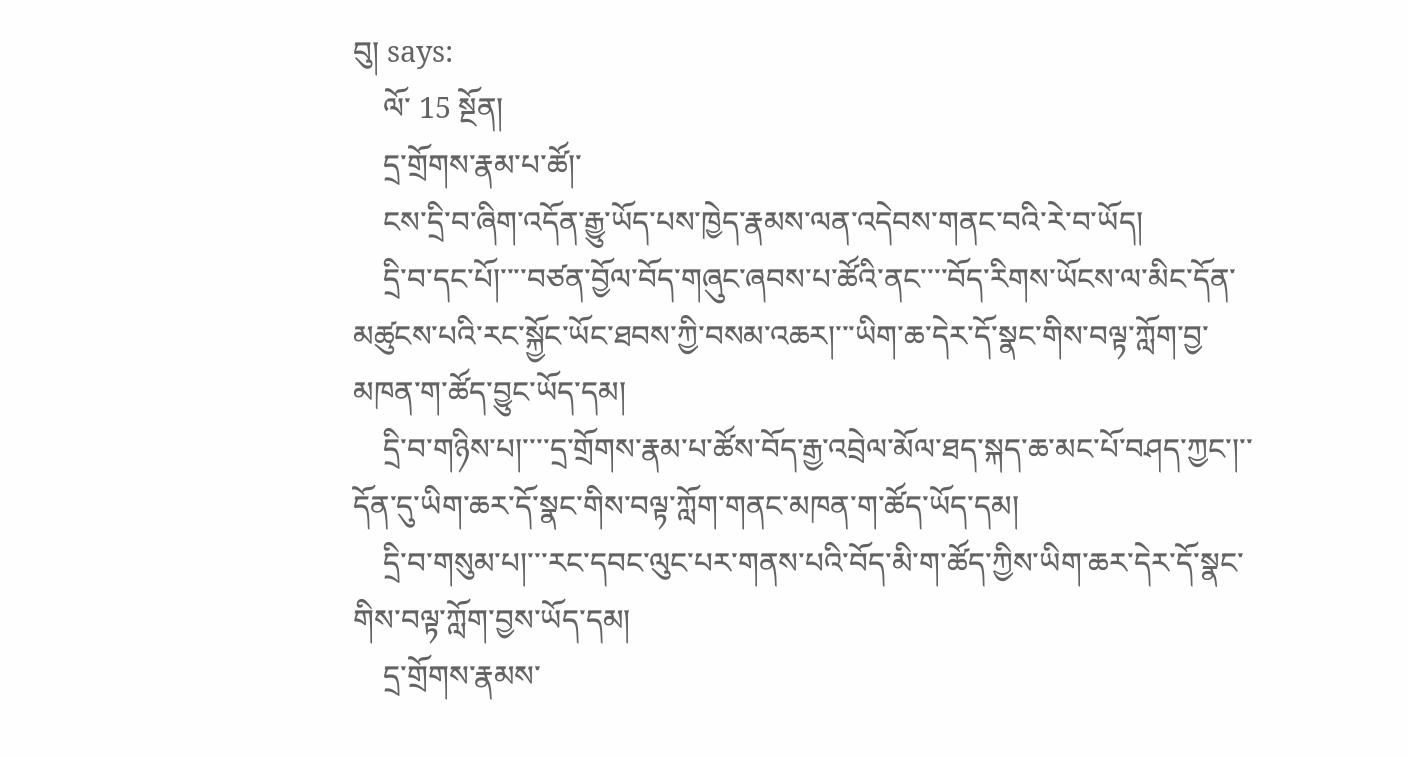བུ། says:
    ལོ་ 15 སྔོན།
    དྲ་གྲོགས་རྣམ་པ་ཚོ།་
    ངས་དྲི་བ་ཞིག་འདོན་རྒྱུ་ཡོད་པས་ཁྱེད་རྣམས་ལན་འདེབས་གནང་བའི་རེ་བ་ཡོད།
    དྲི་བ་དང་པོ།་་་་བཙན་བྱོལ་བོད་གཞུང་ཞབས་པ་ཚོའི་ནང་་་་བོད་རིགས་ཡོངས་ལ་མིང་དོན་མཚུངས་པའི་རང་སྐྱོང་ཡོང་ཐབས་ཀྱི་བསམ་འཆར།་་་ཡིག་ཆ་དེར་དོ་སྣང་གིས་བལྟ་ཀློག་བྱ་མཁན་ག་ཚོད་བྱུང་ཡོད་དམ།
    དྲི་བ་གཉིས་པ།་་་་དྲ་གྲོགས་རྣམ་པ་ཚོས་བོད་རྒྱ་འབྲེལ་མོལ་ཐད་སྐད་ཆ་མང་པོ་བཤད་ཀྱང་།་་དོན་དུ་ཡིག་ཆར་དོ་སྣང་གིས་བལྟ་ཀློག་གནང་མཁན་ག་ཚོད་ཡོད་དམ།
    དྲི་བ་གསུམ་པ།་་་རང་དབང་ལུང་པར་གནས་པའི་བོད་མི་ག་ཚོད་ཀྱིས་ཡིག་ཆར་དེར་དོ་སྣང་གིས་བལྟ་ཀློག་བྱས་ཡོད་དམ།
    དྲ་གྲོགས་རྣམས་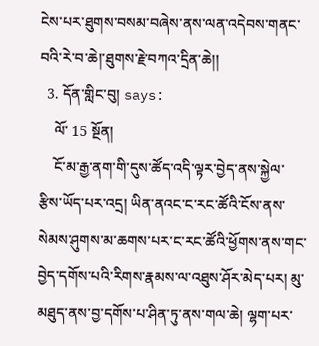ངེས་པར་ཐུགས་བསམ་བཞེས་ནས་ལན་འདེབས་གནང་བའི་རེ་བ་ཆེ།་ཐུགས་རྗེ་བཀའ་དྲིན་ཆེ།།
  3. དོན་གླིང་བུ། says:
    ལོ་ 15 སྔོན།
    ངོ་མ་རྒྱ་ནག་གི་དུས་ཚོད་འདི་ལྟར་བྱེད་ནས་སྐྱེལ་རྩིས་ཡོད་པར་འདྲ། ཡིན་ནའང་ང་རང་ཚོའི་ངོས་ནས་སེམས་ཤུགས་མ་ཆགས་པར་ང་རང་ཚོའི་ཕྱོགས་ནས་གང་བྱེད་དགོས་པའི་རིགས་རྣམས་ལ་འཐུས་ཤོར་མེད་པར། མུ་མཐུད་ནས་བྱ་དགོས་པ་ཤིན་ཏུ་ནས་གལ་ཆེ། ལྷག་པར་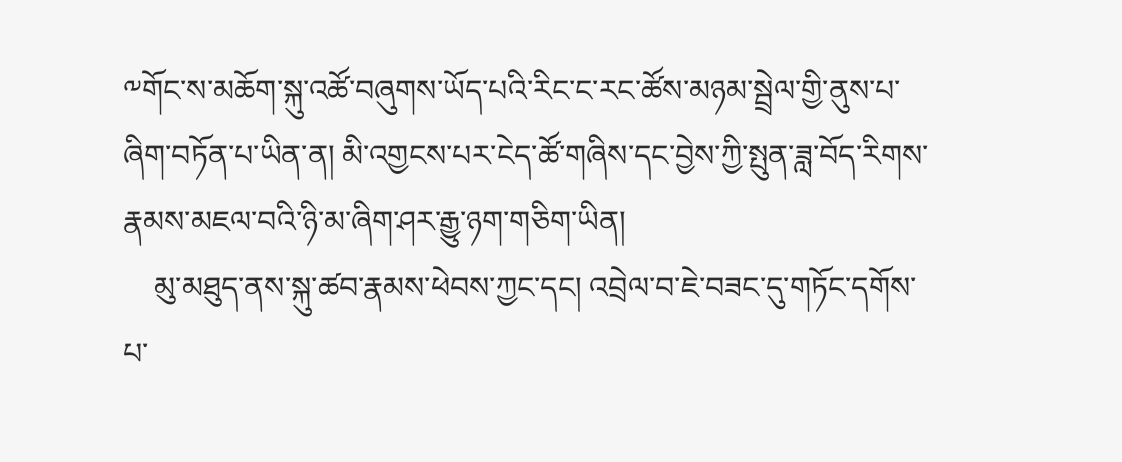༸གོང་ས་མཆོག་སྐུ་འཚོ་བཞུགས་ཡོད་པའི་རིང་ང་རང་ཚོས་མཉམ་སྦྲེལ་གྱི་ནུས་པ་ཞིག་བཏོན་པ་ཡིན་ན། མི་འགྱངས་པར་ངེད་ཚོ་གཞིས་དང་བྱེས་ཀྱི་སྤུན་ཟླ་བོད་རིགས་རྣམས་མཇལ་བའི་ཉི་མ་ཞིག་ཤར་རྒྱུ་ཉག་གཅིག་ཡིན།
    མུ་མཐུད་ནས་སྐུ་ཚབ་རྣམས་ཕེབས་ཀྱང་དང། འབྲེལ་བ་ཇེ་བཟང་དུ་གཏོང་དགོས་པ་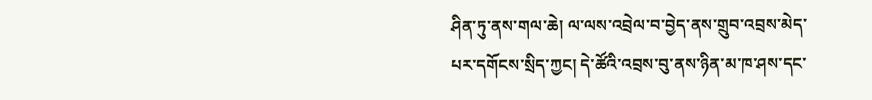ཤིན་ཏུ་ནས་གལ་ཆེ། ལ་ལས་འབྲེལ་བ་བྱེད་ནས་གྲུབ་འབྲས་མེད་པར་དགོངས་སྲིད་ཀྱང། དེ་ཚོའི་འབྲས་བུ་ནས་ཉིན་མ་ཁ་ཤས་དང་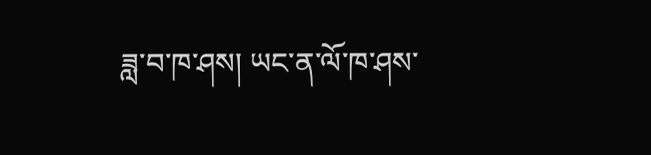ཟླ་བ་ཁ་ཤས། ཡང་ན་ལོ་ཁ་ཤས་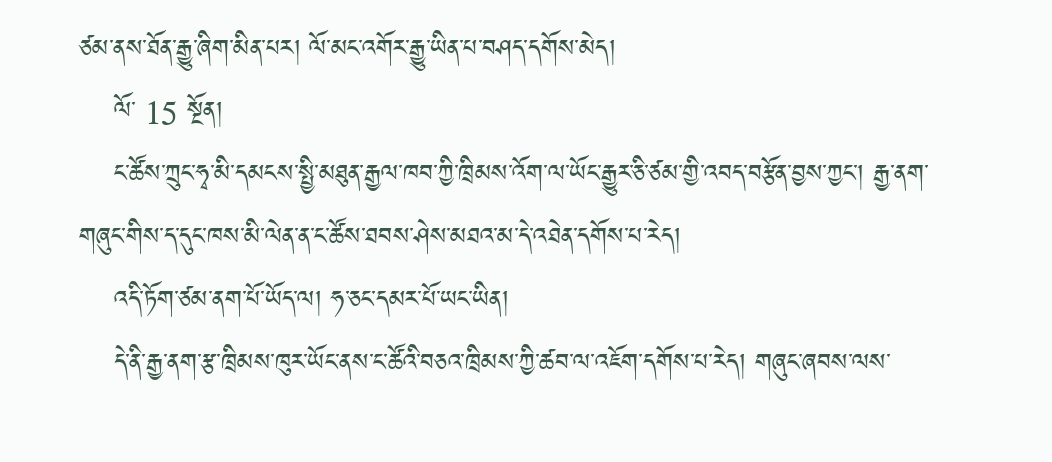ཙམ་ནས་ཐོན་རྒྱུ་ཞིག་མིན་པར། ལོ་མང་འགོར་རྒྱུ་ཡིན་པ་བཤད་དགོས་མེད།
    ལོ་ 15 སྔོན།
    ང་ཚོས་ཀྲུང་ཧྭ་མི་དམངས་སྤྱི་མཐུན་རྒྱལ་ཁབ་ཀྱི་ཁྲིམས་འོག་ལ་ཡོང་རྒྱུར་ཅི་ཙམ་གྱི་འབད་བརྩོན་བྱས་ཀྱང་། རྒྱ་ནག་གཞུང་གིས་ད་དུང་ཁས་མི་ལེན་ན་ང་ཚོས་ཐབས་ཤེས་མཐའ་མ་དེ་འཐེན་དགོས་པ་རེད།
    འདི་ཏོག་ཙམ་ནག་པོ་ཡོད་ལ། ཧ་ཅང་དམར་པོ་ཡང་ཡིན།
    དེ་ནི་རྒྱ་ནག་རྩ་ཁྲིམས་ཁུར་ཡོང་ནས་ང་ཚོའི་བཅའ་ཁྲིམས་ཀྱི་ཚབ་ལ་འཇོག་དགོས་པ་རེད། གཞུང་ཞབས་ལས་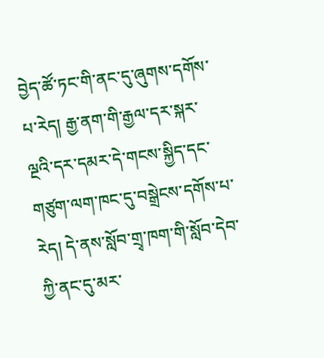བྱེད་ཚོ་ཏང་གི་ནང་དུ་ཞུགས་དགོས་པ་རེད། རྒྱ་ནག་གི་རྒྱལ་དར་སྐར་ལྔའི་དར་དམར་དེ་གངས་སྐྱིད་དང་གཙུག་ལག་ཁང་དུ་བསྒྲེངས་དགོས་པ་རེད། དེ་ནས་སློབ་གྲྭ་ཁག་གི་སློབ་དེབ་ཀྱི་ནང་དུ་མར་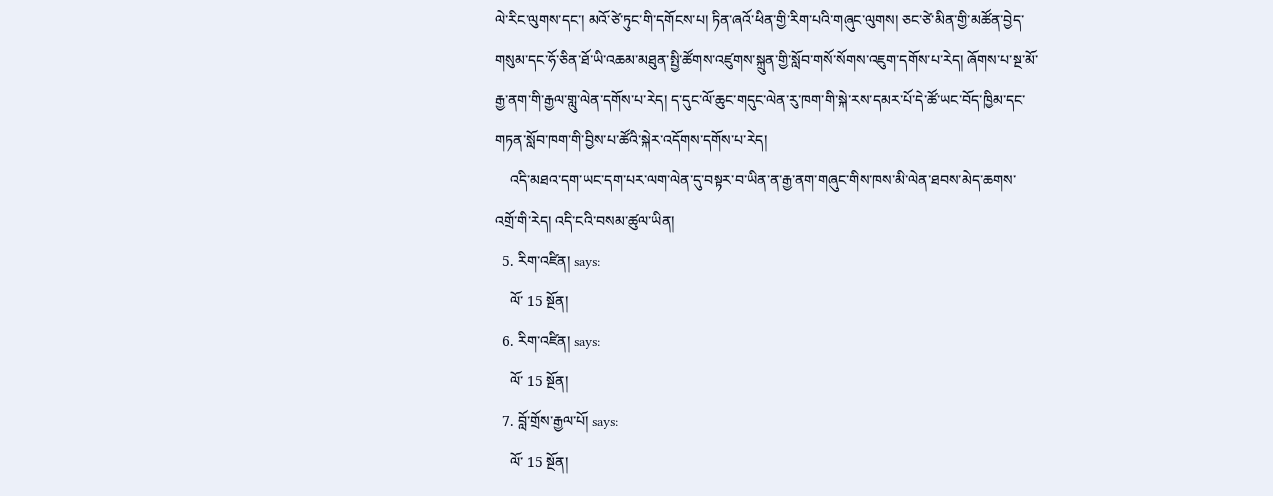ལེ་རིང་ལུགས་དང་། མའོ་ཙེ་ཏུང་གི་དགོངས་པ། ཏིན་ཞའོ་ཕིན་གྱི་རིག་པའི་གཞུང་ལུགས། ཅང་ཙེ་མིན་གྱི་མཚོན་བྱེད་གསུམ་དང་ཧོ་ཅིན་ཐོ་ཡི་འཆམ་མཐུན་སྤྱི་ཚོགས་འཛུགས་སྐྲུན་གྱི་སློབ་གསོ་སོགས་འཇུག་དགོས་པ་རེད། ཞོགས་པ་སྔ་མོ་རྒྱ་ནག་གི་རྒྱལ་གླུ་ལེན་དགོས་པ་རེད། ད་དུང་ལོ་ཆུང་གདུང་ལེན་རུ་ཁག་གི་སྐེ་རས་དམར་པོ་དེ་ཚོ་ཡང་བོད་ཁྱིམ་དང་གཏན་སློབ་ཁག་གི་བྱིས་པ་ཚོའི་སྐེར་འདོགས་དགོས་པ་རེད།
    འདི་མཐའ་དག་ཡང་དག་པར་ལག་ལེན་དུ་བསྟར་བ་ཡིན་ན་རྒྱ་ནག་གཞུང་གིས་ཁས་མི་ལེན་ཐབས་མེད་ཆགས་འགྲོ་གི་རེད། འདི་ངའི་བསམ་ཚུལ་ཡིན།
  5. རིག་འཛིན། says:
    ལོ་ 15 སྔོན།
  6. རིག་འཛིན། says:
    ལོ་ 15 སྔོན།
  7. བློ་གྲོས་རྒྱལ་པོ། says:
    ལོ་ 15 སྔོན།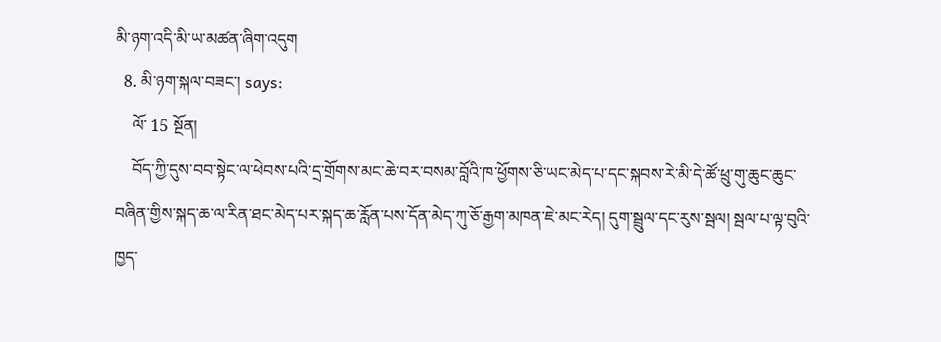མི་ཉག་འདི་མི་ཡ་མཚན་ཞིག་འདུག
  8. མི་ཉག་སྐལ་བཟང་། says:
    ལོ་ 15 སྔོན།
    བོད་ཀྱི་དུས་བབ་སྟེང་ལ་ཕེབས་པའི་དྲ་གྲོགས་མང་ཆེ་བར་བསམ་བློའི་ཁ་ཕྱོགས་ཅི་ཡང་མེད་པ་དང་སྐབས་རེ་མི་དེ་ཚོ་ཕྲུ་གུ་ཆུང་ཆུང་བཞིན་གྱིས་སྐད་ཆ་ལ་རིན་ཐང་མེད་པར་སྐད་ཆ་རློན་པས་དོན་མེད་ཀུ་ཅོ་རྒྱག་མཁན་ཇེ་མང་རེད། དུག་སྦྲུལ་དང་རུས་སྦལ། སྦལ་པ་ལྟ་བུའི་ཁྱད་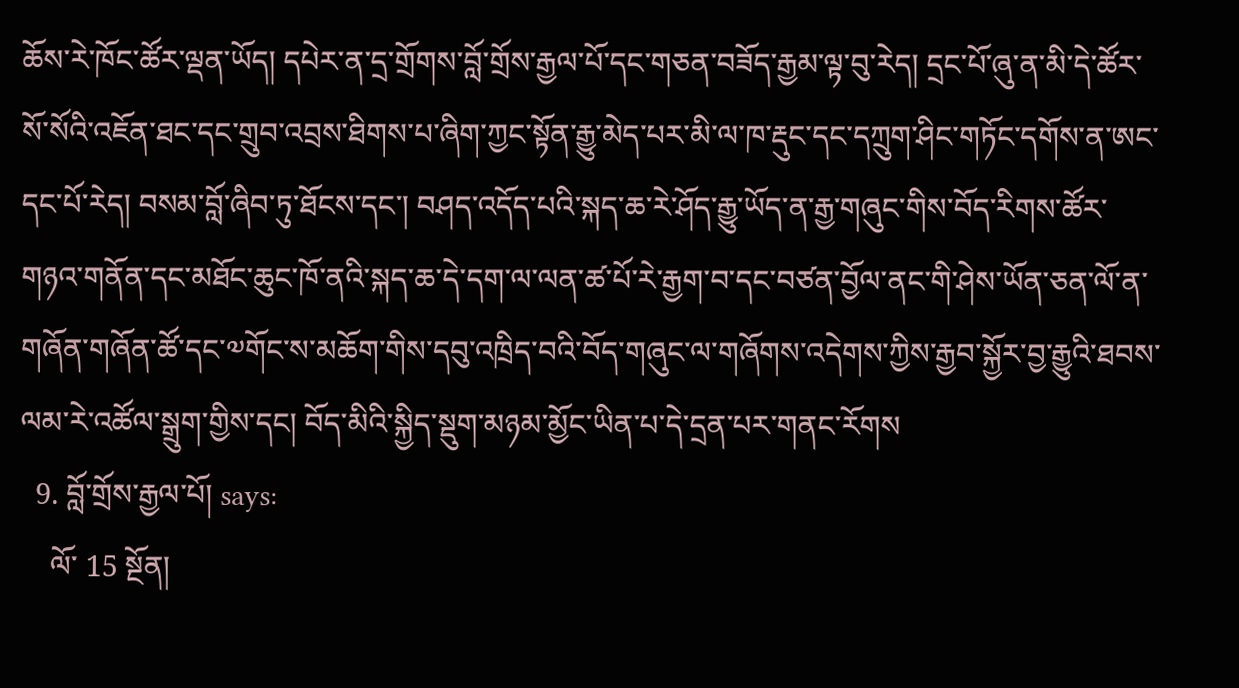ཆོས་རེ་ཁོང་ཚོར་ལྡན་ཡོད། དཔེར་ན་དྲ་གྲོགས་བློ་གྲོས་རྒྱལ་པོ་དང་གཅན་བཟོད་རྒྱམ་ལྟ་བུ་རེད། དྲང་པོ་ཞུ་ན་མི་དེ་ཚོར་སོ་སོའི་འཇོན་ཐང་དང་གྲུབ་འབྲས་ཐིགས་པ་ཞིག་ཀྱང་སྟོན་རྒྱུ་མེད་པར་མི་ལ་ཁ་རྡུང་དང་དཀྲུག་ཤིང་གཏོང་དགོས་ན་ཨང་དང་པོ་རེད། བསམ་བློ་ཞིབ་ཏུ་ཐོངས་དང་། བཤད་འདོད་པའི་སྐད་ཆ་རེ་ཤོད་རྒྱུ་ཡོད་ན་རྒྱ་གཞུང་གིས་བོད་རིགས་ཚོར་གཉའ་གནོན་དང་མཐོང་ཆུང་ཁོ་ནའི་སྐད་ཆ་དེ་དག་ལ་ལན་ཚ་པོ་རེ་རྒྱག་བ་དང་བཙན་བྱོལ་ནང་གི་ཤེས་ཡོན་ཅན་ལོ་ན་གཞོན་གཞོན་ཚོ་དང་༧གོང་ས་མཆོག་གིས་དབུ་འཁྲིད་བའི་བོད་གཞུང་ལ་གཞོགས་འདེགས་ཀྱིས་རྒྱབ་སྐྱོར་བྱ་རྒྱུའི་ཐབས་ལམ་རེ་འཚོལ་སྒྲུག་གྱིས་དང། བོད་མིའི་སྐྱིད་སྡུག་མཉམ་མྱོང་ཡིན་པ་དེ་དྲན་པར་གནང་རོགས
  9. བློ་གྲོས་རྒྱལ་པོ། says:
    ལོ་ 15 སྔོན།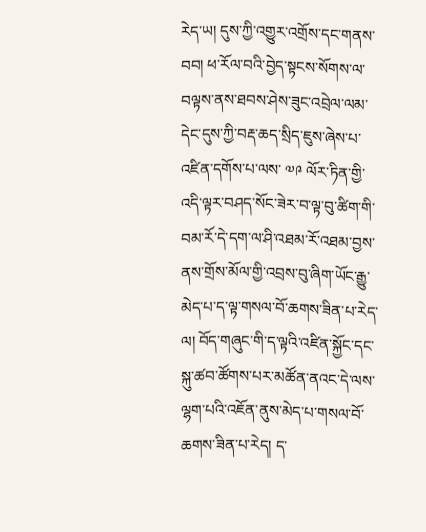རེད་ཡ། དུས་ཀྱི་འགྱུར་འགྲོས་དང་གནས་བབ། ཕ་རོལ་བའི་བྱེད་སྟངས་སོགས་ལ་བལྟས་ནས་ཐབས་ཤེས་ཟུང་འབྲེལ་ལམ་དེང་དུས་ཀྱི་བརྡ་ཆད་སྲིད་ཇུས་ཞེས་པ་འཛིན་དགོས་པ་ལས་ ༧༩ ལོར་ཏིན་གྱི་འདི་ལྟར་བཤད་སོང་ཟེར་བ་ལྟ་བུ་ཚིག་གི་བམ་རོ་དེ་དག་ལ་ཤི་འཐམ་རོ་འཐམ་བྱས་ནས་གྲོས་མོལ་གྱི་འབྲས་བུ་ཞིག་ཡོང་རྒྱུ་མེད་པ་ད་ལྟ་གསལ་བོ་ཆགས་ཟིན་པ་རེད་ལ། བོད་གཞུང་གི་ད་ལྟའི་འཛིན་སྐྱོང་དང་སྐུ་ཚབ་ཚོགས་པར་མཚོན་ནའང་དེ་ལས་ལྷག་པའི་འཇོན་ནུས་མེད་པ་གསལ་བོ་ཆགས་ཟིན་པ་རེད། ད་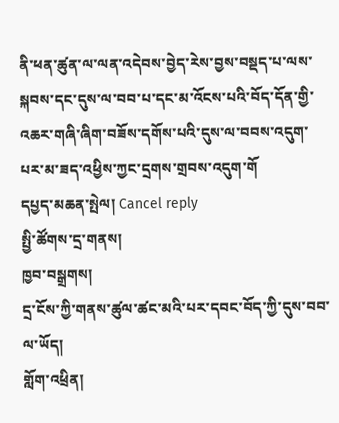ནི་ཕན་ཚུན་ལ་ལན་འདེབས་བྱེད་རེས་བྱས་བསྡད་པ་ལས་སྐབས་དང་དུས་ལ་བབ་པ་དང་མ་འོངས་པའི་བོད་དོན་གྱི་འཆར་གཞི་ཞིག་བཟོས་དགོས་པའི་དུས་ལ་བབས་འདུག་པར་མ་ཟད་འཕྱིས་ཀྱང་དྲགས་གྲབས་འདུག་གོ
དཔྱད་མཆན་སྤེལ། Cancel reply
སྤྱི་ཚོགས་དྲ་གནས།
ཁྱབ་བསྒྲགས།
དྲ་ངོས་ཀྱི་གནས་ཚུལ་ཚང་མའི་པར་དབང་བོད་ཀྱི་དུས་བབ་ལ་ཡོད།
གློག་འཕྲིན།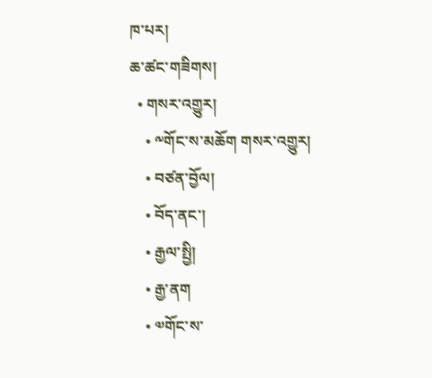ཁ་པར།
ཆ་ཚང་གཟིགས།
  • གསར་འགྱུར།
    • ༸གོང་ས་མཆོག གསར་འགྱུར།
    • བཙན་བྱོལ།
    • བོད་ནང་།
    • རྒྱལ་སྤྱི།
    • རྒྱ་ནག
    • ༧གོང་ས་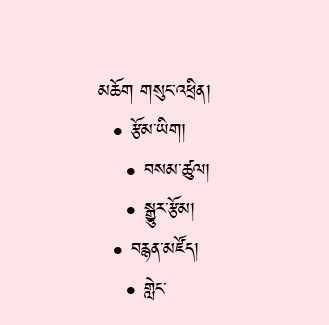མཆོག གསུང་འཕྲིན།
  • རྩོམ་ཡིག།
    • བསམ་ཚུལ།
    • སྒྱུར་རྩོམ།
  • བརྙན་མཛོད།
    • གླེང་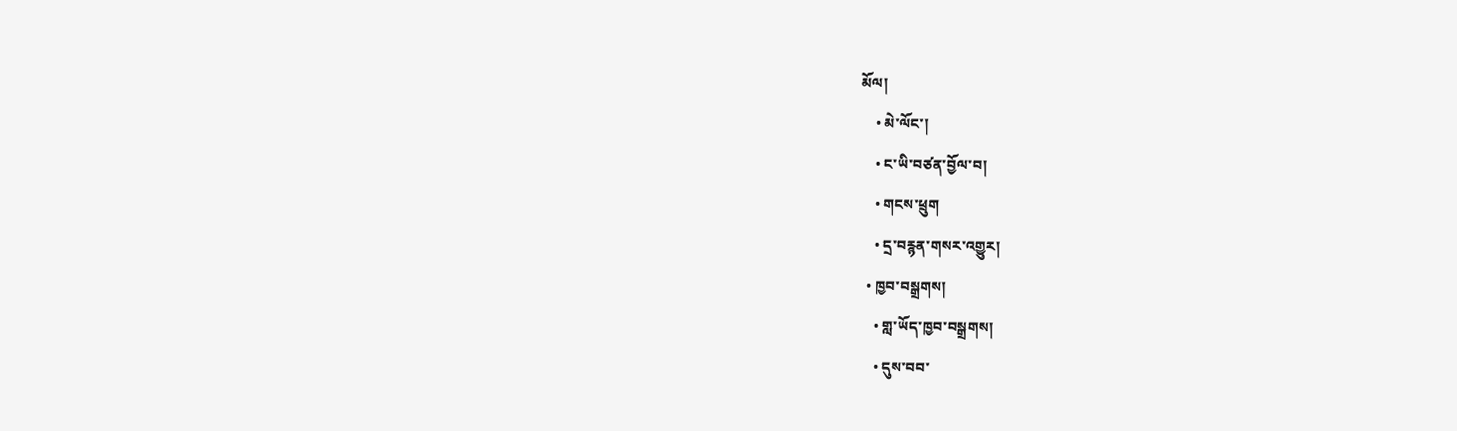མོལ།
    • མེ་ལོང་།
    • ང་ཡི་བཙན་བྱོལ་བ།
    • གངས་ཕྲུག
    • དྲ་བརྙན་གསར་འགྱུར།
  • ཁྱབ་བསྒྲགས།
    • གླ་ཡོད་ཁྱབ་བསྒྲགས།
    • དུས་བབ་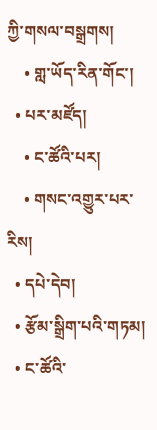ཀྱི་གསལ་བསྒྲགས།
    • གླ་ཡོད་རིན་གོང་།
  • པར་མཛོད།
    • ང་ཚོའི་པར།
    • གསང་འགྱུར་པར་རིས།
  • དཔེ་དེབ།
  • རྩོམ་སྒྲིག་པའི་གཏམ།
  • ང་ཚོའི་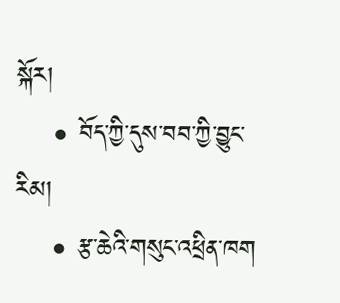སྐོར།
    • བོད་ཀྱི་དུས་བབ་ཀྱི་བྱུང་རིམ།
    • རྩ་ཆེའི་གསུང་འཕྲིན་ཁག